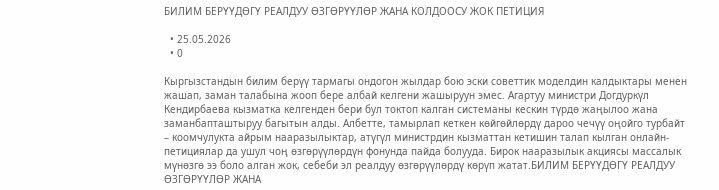БИЛИМ БЕРҮҮДӨГҮ РЕАЛДУУ ӨЗГӨРҮҮЛӨР ЖАНА КОЛДООСУ ЖОК ПЕТИЦИЯ

  • 25.05.2026
  • 0

Кыргызстандын билим берүү тармагы ондогон жылдар бою эски советтик моделдин калдыктары менен жашап, заман талабына жооп бере албай келгени жашыруун эмес. Агартуу министри Догдуркүл Кендирбаева кызматка келгенден бери бул токтоп калган системаны кескин түрдө жаңылоо жана заманбапташтыруу багытын алды. Албетте, тамырлап кеткен көйгөйлөрдү дароо чечүү оңойго турбайт – коомчулукта айрым нааразылыктар, атүгүл министрдин кызматтан кетишин талап кылган онлайн-петициялар да ушул чоң өзгөрүүлөрдүн фонунда пайда болууда. Бирок нааразылык акциясы массалык мүнөзгө ээ боло алган жок, себеби эл реалдуу өзгөрүүлөрдү көрүп жатат.БИЛИМ БЕРҮҮДӨГҮ РЕАЛДУУ ӨЗГӨРҮҮЛӨР ЖАНА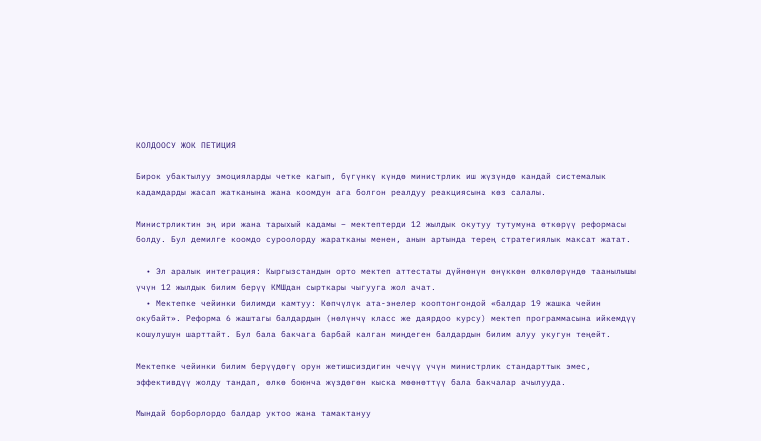КОЛДООСУ ЖОК ПЕТИЦИЯ

Бирок убактылуу эмоцияларды четке кагып, бүгүнкү күндө министрлик иш жүзүндө кандай системалык кадамдарды жасап жатканына жана коомдун ага болгон реалдуу реакциясына көз салалы.

Министрликтин эң ири жана тарыхый кадамы – мектептерди 12 жылдык окутуу тутумуна өткөрүү реформасы болду. Бул демилге коомдо суроолорду жаратканы менен, анын артында терең стратегиялык максат жатат.

  • Эл аралык интеграция: Кыргызстандын орто мектеп аттестаты дүйнөнүн өнүккөн өлкөлөрүндө таанылышы үчүн 12 жылдык билим берүү КМШдан сырткары чыгууга жол ачат.
  • Мектепке чейинки билимди камтуу: Көпчүлүк ата-энелер кооптонгондой «балдар 19 жашка чейин окубайт». Реформа 6 жаштагы балдардын (нөлүнчү класс же даярдоо курсу) мектеп программасына ийкемдүү кошулушун шарттайт. Бул бала бакчага барбай калган миңдеген балдардын билим алуу укугун теңейт.

Мектепке чейинки билим берүүдөгү орун жетишсиздигин чечүү үчүн министрлик стандарттык эмес, эффективдүү жолду тандап, өлкө боюнча жүздөгөн кыска мөөнөттүү бала бакчалар ачылууда.

Мындай борборлордо балдар уктоо жана тамактануу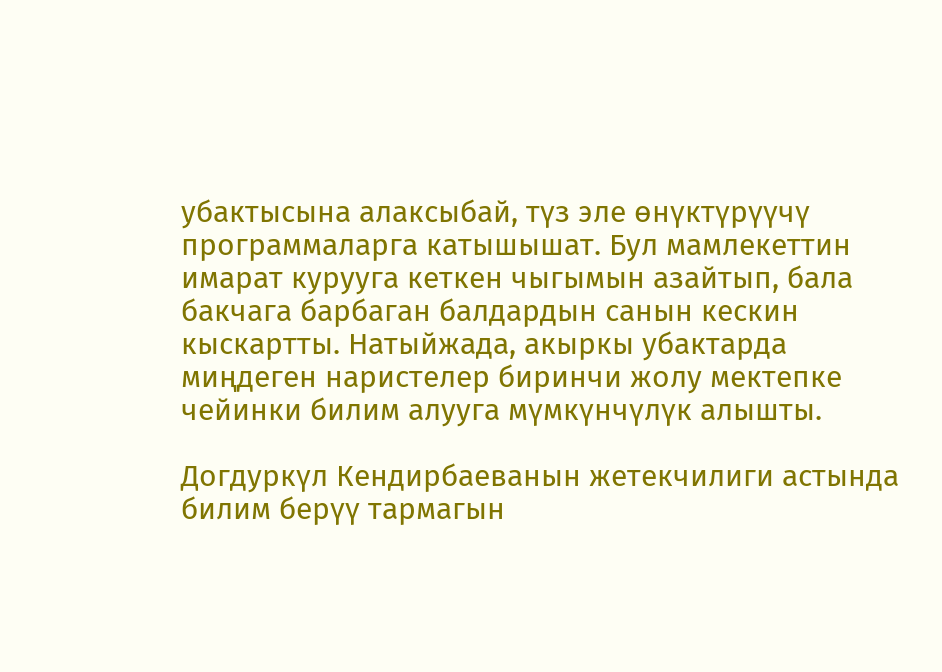убактысына алаксыбай, түз эле өнүктүрүүчү программаларга катышышат. Бул мамлекеттин имарат курууга кеткен чыгымын азайтып, бала бакчага барбаган балдардын санын кескин кыскартты. Натыйжада, акыркы убактарда миңдеген наристелер биринчи жолу мектепке чейинки билим алууга мүмкүнчүлүк алышты.

Догдуркүл Кендирбаеванын жетекчилиги астында билим берүү тармагын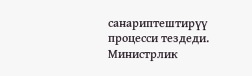санариптештирүү процесси тездеди. Министрлик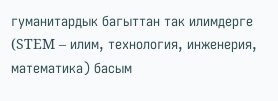гуманитардык багыттан так илимдерге (STEM – илим, технология, инженерия, математика) басым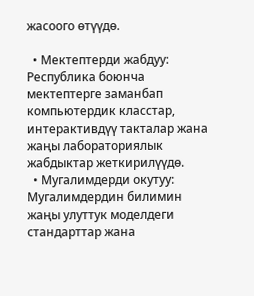жасоого өтүүдө.

  • Мектептерди жабдуу: Республика боюнча мектептерге заманбап компьютердик класстар, интерактивдүү такталар жана жаңы лабораториялык жабдыктар жеткирилүүдө.
  • Мугалимдерди окутуу: Мугалимдердин билимин жаңы улуттук моделдеги стандарттар жана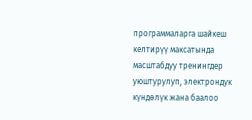программаларга шайкеш келтирүү максатында масштабдуу тренингдер уюштурулуп, электрондук күндөлүк жана баалоо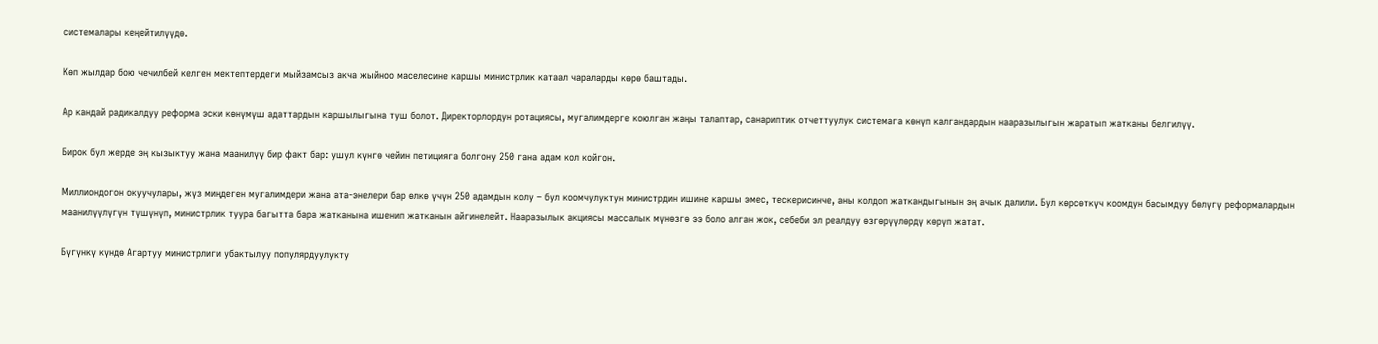системалары кеңейтилүүдө.

Көп жылдар бою чечилбей келген мектептердеги мыйзамсыз акча жыйноо маселесине каршы министрлик катаал чараларды көрө баштады.

Ар кандай радикалдуу реформа эски көнүмүш адаттардын каршылыгына туш болот. Директорлордун ротациясы, мугалимдерге коюлган жаңы талаптар, санариптик отчеттуулук системага көнүп калгандардын нааразылыгын жаратып жатканы белгилүү.

Бирок бул жерде эң кызыктуу жана маанилүү бир факт бар: ушул күнгө чейин петицияга болгону 250 гана адам кол койгон.

Миллиондогон окуучулары, жүз миңдеген мугалимдери жана ата-энелери бар өлкө үчүн 250 адамдын колу – бул коомчулуктун министрдин ишине каршы эмес, тескерисинче, аны колдоп жаткандыгынын эң ачык далили. Бул көрсөткүч коомдун басымдуу бөлүгү реформалардын маанилүүлүгүн түшүнүп, министрлик туура багытта бара жатканына ишенип жатканын айгинелейт. Нааразылык акциясы массалык мүнөзгө ээ боло алган жок, себеби эл реалдуу өзгөрүүлөрдү көрүп жатат.

Бүгүнкү күндө Агартуу министрлиги убактылуу популярдуулукту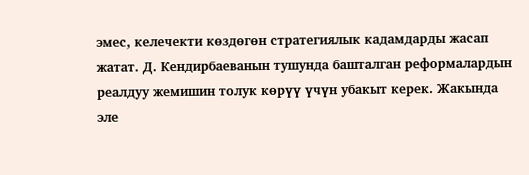эмес, келечекти көздөгөн стратегиялык кадамдарды жасап жатат. Д. Кендирбаеванын тушунда башталган реформалардын реалдуу жемишин толук көрүү үчүн убакыт керек. Жакында эле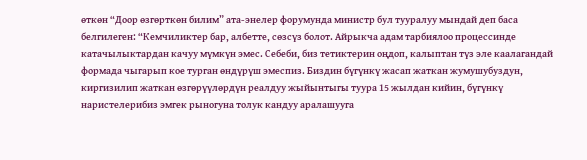өткөн “Доор өзгөрткөн билим” ата-энелер форумунда министр бул тууралуу мындай деп баса белгилеген: “Кемчиликтер бар, албетте, сөзсүз болот. Айрыкча адам тарбиялоо процессинде катачылыктардан качуу мүмкүн эмес. Себеби, биз тетиктерин оңдоп, калыптан түз эле каалагандай формада чыгарып кое турган өндүрүш эмеспиз. Биздин бүгүнкү жасап жаткан жумушубуздун, киргизилип жаткан өзгөрүүлөрдүн реалдуу жыйынтыгы туура 15 жылдан кийин, бүгүнкү наристелерибиз эмгек рыногуна толук кандуу аралашууга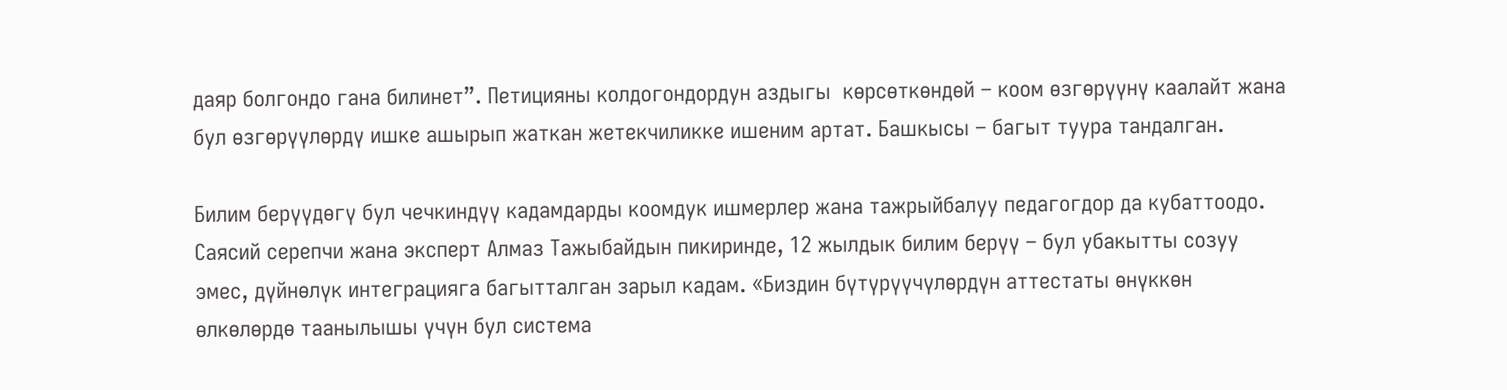даяр болгондо гана билинет”. Петицияны колдогондордун аздыгы  көрсөткөндөй – коом өзгөрүүнү каалайт жана бул өзгөрүүлөрдү ишке ашырып жаткан жетекчиликке ишеним артат. Башкысы – багыт туура тандалган.

Билим берүүдөгү бул чечкиндүү кадамдарды коомдук ишмерлер жана тажрыйбалуу педагогдор да кубаттоодо. Саясий серепчи жана эксперт Алмаз Тажыбайдын пикиринде, 12 жылдык билим берүү – бул убакытты созуу эмес, дүйнөлүк интеграцияга багытталган зарыл кадам. «Биздин бүтүрүүчүлөрдүн аттестаты өнүккөн өлкөлөрдө таанылышы үчүн бул система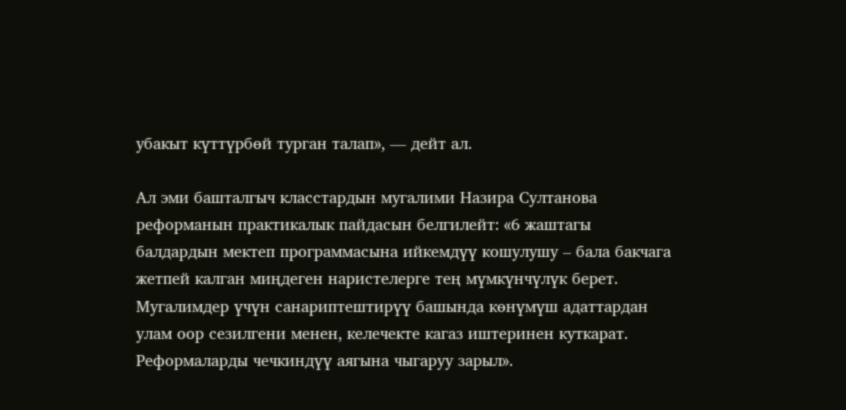убакыт күттүрбөй турган талап», — дейт ал.

Ал эми башталгыч класстардын мугалими Назира Султанова реформанын практикалык пайдасын белгилейт: «6 жаштагы балдардын мектеп программасына ийкемдүү кошулушу – бала бакчага жетпей калган миңдеген наристелерге тең мүмкүнчүлүк берет. Мугалимдер үчүн санариптештирүү башында көнүмүш адаттардан улам оор сезилгени менен, келечекте кагаз иштеринен куткарат. Реформаларды чечкиндүү аягына чыгаруу зарыл».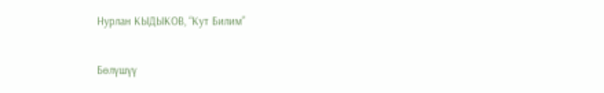Нурлан КЫДЫКОВ, “Кут Билим”

Бөлүшүү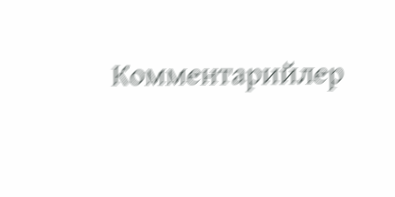Комментарийлер